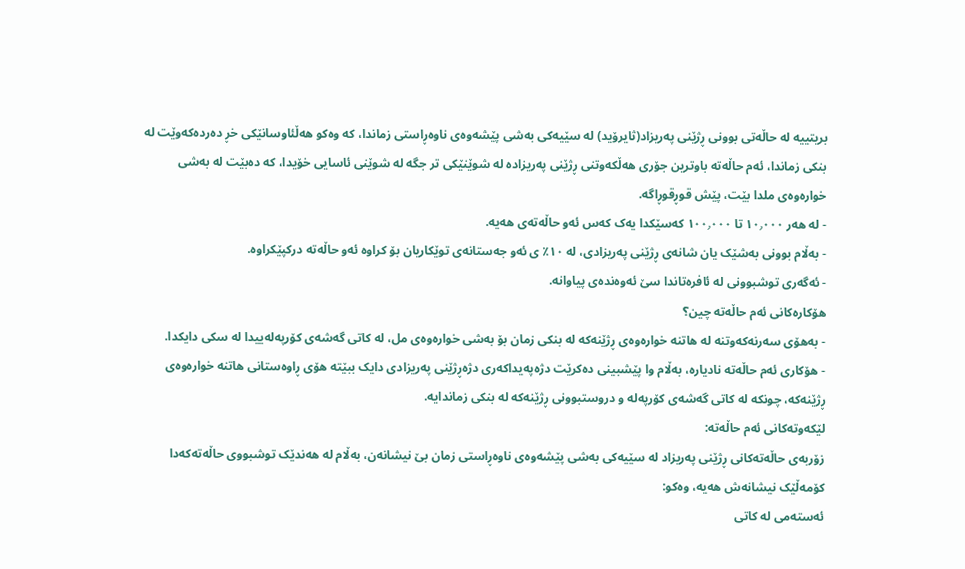بریتییە لە حاڵەتی بوونی ڕژێنی پەریزاد(ثایرۆید) لە سێیەکی بەشی پێشەوەی ناوەڕاستی زماندا، کە وەکو هەڵئاوسانێکی خڕ دەردەکەوێت لە بنکی زماندا، ئەم حاڵەتە باوترین جۆری هەڵکەوتنی ڕژێنی پەریزادە لە شوێنێکی تر جگە لە شوێنی ئاسایی خۆیدا، کە دەبێت لە بەشی خوارەوەی ملدا بێت، پێش قوڕقوڕاگە.
- لە هەر ۱۰٫۰۰۰ تا ۱۰۰٫۰۰۰ کەسێکدا یەک کەس ئەو حاڵەتەی هەیە.
- بەڵام بوونی بەشێک یان شانەی ڕژێنی پەریزادی، لە ۱۰٪ ی ئەو جەستانەی توێکاریان بۆ کراوە ئەو حاڵەتە درکپێکراوە.
- ئەگەری توشبوونی لە ئافرەتاندا سێ ئەوەندەی پیاوانە.
هۆکارەکانی ئەم حاڵەتە چین؟
- بەهۆی سەرنەکەوتنە لە هاتنە خوارەوەی ڕژێنەکە لە بنکی زمان بۆ بەشی خوارەوەی مل، لە کاتی گەشەی کۆرپەلەییدا لە سکی دایکدا.
- هۆکاری ئەم حاڵەتە نادیارە، بەڵام وا پێشبینی دەکرێت دژەپەیداکەری دژەڕژێنی پەریزادی دایک ببێتە هۆی ڕاوەستانی هاتنە خوارەوەی ڕژێنەکە، چونکە لە کاتی گەشەی کۆرپەلە و دروستبوونی ڕژێنەکە لە بنکی زماندایە.
لێکەوتەکانی ئەم حاڵەتە:
زۆربەی حاڵەتەکانی ڕژێنی پەریزاد لە سێیەکی بەشی پێشەوەی ناوەڕاستی زمان بێ نیشانەن، بەڵام لە هەندێک توشبووی حاڵەتەکەدا کۆمەڵێک نیشانەش هەیە، وەکو:
ئەستەمی لە کاتی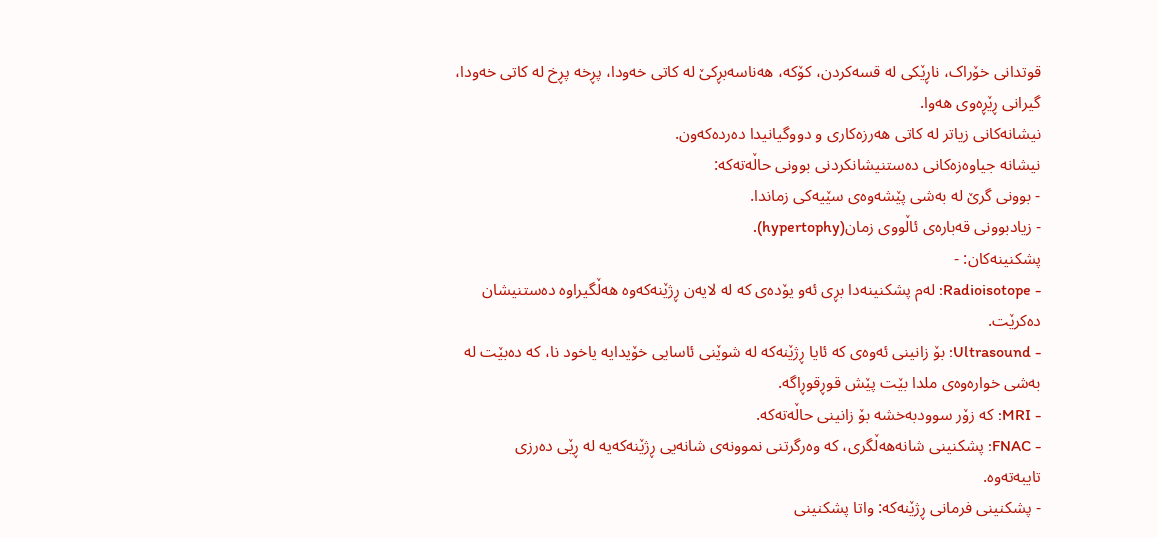قوتدانی خۆراک، ناڕێکی لە قسەکردن، کۆکە، هەناسەبڕکێ لە کاتی خەودا، پڕخە پڕخ لە کاتی خەودا، گیرانی ڕێڕەوی هەوا.
نیشانەکانی زیاتر لە کاتی هەرزەکاری و دووگیانیدا دەردەکەون.
نیشانە جیاوەزەکانی دەستنیشانکردنی بوونی حاڵەتەکە:
- بوونی گرێ لە بەشی پێشەوەی سێیەکی زماندا.
- زیادبوونی قەبارەی ئاڵووی زمان(hypertophy).
پشکنینەکان: -
- Radioisotope: لەم پشکنینەدا بڕی ئەو یۆدەی کە لە لایەن ڕژێنەکەوە هەڵگیراوە دەستنیشان دەکرێت.
- Ultrasound: بۆ زانینی ئەوەی کە ئایا ڕژێنەکە لە شوێنی ئاسایی خۆیدایە یاخود نا، کە دەبێت لە بەشی خوارەوەی ملدا بێت پێش قوڕقوڕاگە.
- MRI: کە زۆر سوودبەخشە بۆ زانینی حاڵەتەکە.
- FNAC: پشکنینی شانەهەڵگری، کە وەرگرتنی نموونەی شانەیی ڕژێنەکەیە لە ڕێی دەرزی تایبەتەوە.
- پشکنینی فرمانی ڕژێنەکە: واتا پشکنینی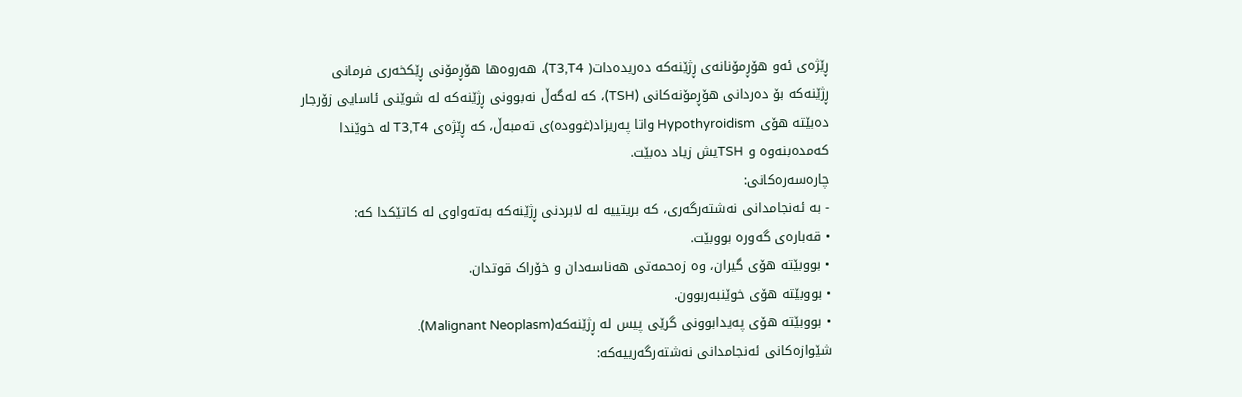ڕێژەی ئەو هۆڕمۆنانەی ڕژێنەکە دەریدەدات( T3,T4)، هەروەها هۆڕمۆنی ڕێکخەری فرمانی ڕژێنەکە بۆ دەردانی هۆڕمۆنەکانی (TSH)، کە لەگەڵ نەبوونی ڕژێنەکە لە شوێنی ئاسایی زۆرجار دەبێتە هۆی Hypothyroidism واتا پەریزاد(غوودە)ی تەمبەڵ، کە ڕێژەی T3,T4 لە خوێندا کەمدەبنەوە و TSHیش زیاد دەبێت.
چارەسەرەکانی:
- بە ئەنجامدانی نەشتەرگەری، کە بریتییە لە لابردنی ڕژێنەکە بەتەواوی لە کاتێکدا کە:
• قەبارەی گەورە بووبێت.
• بووبێتە هۆی گیران، وە زەحمەتی هەناسەدان و خۆراک قوتدان.
• بووبێتە هۆی خوێنبەربوون.
• بووبێتە هۆی پەیدابوونی گرێی پیس لە ڕژێنەکە(Malignant Neoplasm).
شێوازەکانی ئەنجامدانی نەشتەرگەرییەکە: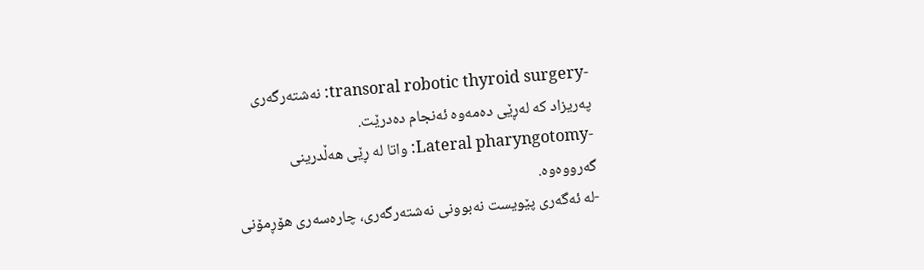-transoral robotic thyroid surgery: نەشتەرگەری پەریزاد کە لەڕێی دەمەوە ئەنجام دەدرێت.
-Lateral pharyngotomy: واتا لە ڕێی هەڵدرینی گەرووەوە.
-لە ئەگەری پێویست نەبوونی نەشتەرگەری، چارەسەری هۆڕمۆنی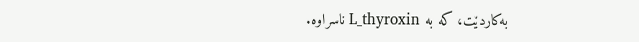بەکاردێت، کە بە L_thyroxin ناسراوە.